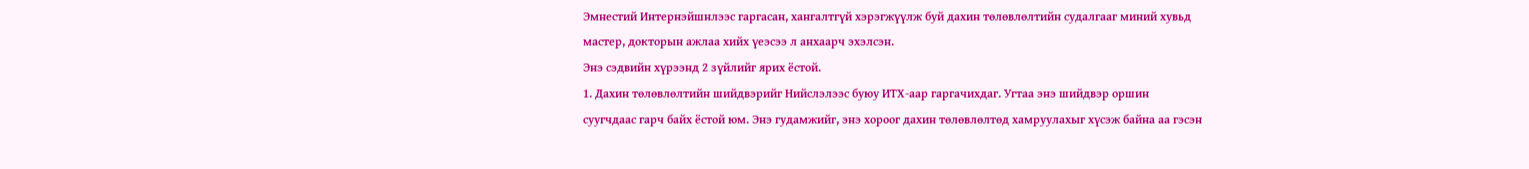Эмнестий Интернэйшнлээс гаргасан, хангалтгүй хэрэгжүүлж буй дахин төлөвлөлтийн судалгааг миний хувьд мастер, докторын ажлаа хийх үеэсээ л анхаарч эхэлсэн.
Энэ сэдвийн хүрээнд 2 зүйлийг ярих ёстой.
1. Дахин төлөвлөлтийн шийдвэрийг Нийслэлээс буюу ИТХ-аар гаргачихдаг. Угтаа энэ шийдвэр оршин суугчдаас гарч байх ёстой юм. Энэ гудамжийг, энэ хороог дахин төлөвлөлтөд хамруулахыг хүсэж байна аа гэсэн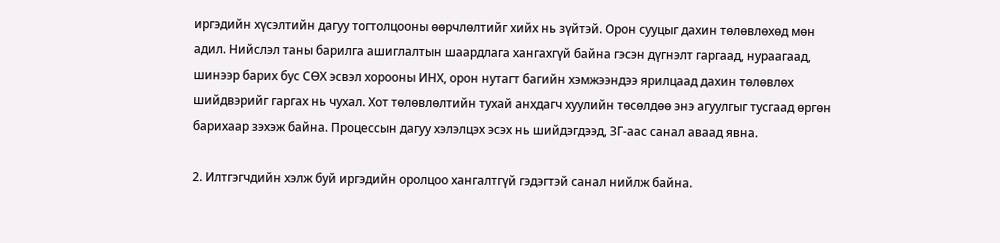иргэдийн хүсэлтийн дагуу тогтолцооны өөрчлөлтийг хийх нь зүйтэй. Орон сууцыг дахин төлөвлөхөд мөн адил. Нийслэл таны барилга ашиглалтын шаардлага хангахгүй байна гэсэн дүгнэлт гаргаад, нураагаад, шинээр барих бус СӨХ эсвэл хорооны ИНХ, орон нутагт багийн хэмжээндээ ярилцаад дахин төлөвлөх шийдвэрийг гаргах нь чухал. Хот төлөвлөлтийн тухай анхдагч хуулийн төсөлдөө энэ агуулгыг тусгаад өргөн барихаар зэхэж байна. Процессын дагуу хэлэлцэх эсэх нь шийдэгдээд, ЗГ-аас санал аваад явна.

2. Илтгэгчдийн хэлж буй иргэдийн оролцоо хангалтгүй гэдэгтэй санал нийлж байна.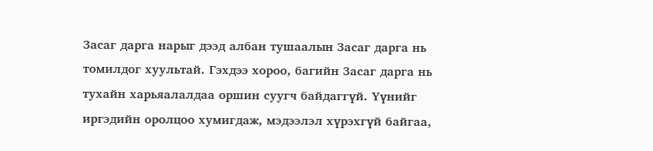Засаг дарга нарыг дээд албан тушаалын Засаг дарга нь томилдог хуультай. Гэхдээ хороо, багийн Засаг дарга нь тухайн харьяалалдаа оршин суугч байдаггүй. Үүнийг иргэдийн оролцоо хумигдаж, мэдээлэл хүрэхгүй байгаа,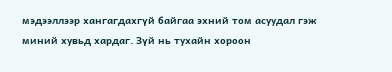мэдээллээр хангагдахгүй байгаа эхний том асуудал гэж миний хувьд хардаг. Зүй нь тухайн хороон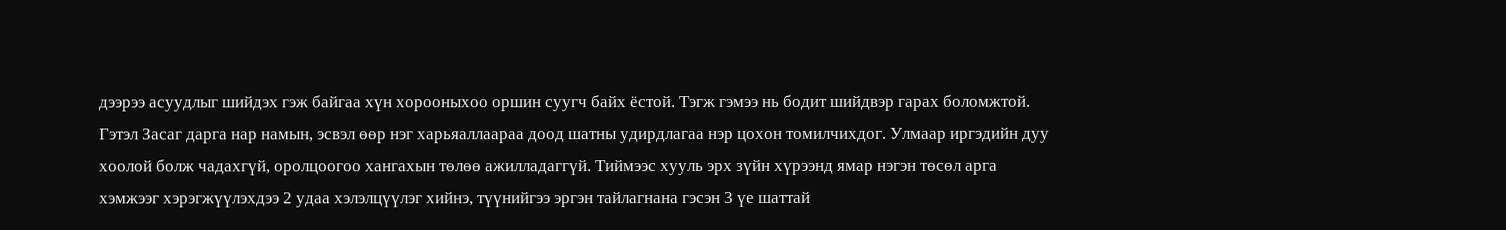дээрээ асуудлыг шийдэх гэж байгаа хүн хорооныхоо оршин суугч байх ёстой. Тэгж гэмээ нь бодит шийдвэр гарах боломжтой. Гэтэл Засаг дарга нар намын, эсвэл өөр нэг харьяаллаараа доод шатны удирдлагаа нэр цохон томилчихдог. Улмаар иргэдийн дуу хоолой болж чадахгүй, оролцоогоо хангахын төлөө ажилладаггүй. Тиймээс хууль эрх зүйн хүрээнд ямар нэгэн төсөл арга хэмжээг хэрэгжүүлэхдээ 2 удаа хэлэлцүүлэг хийнэ, түүнийгээ эргэн тайлагнана гэсэн 3 үе шаттай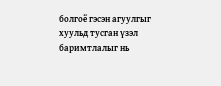болгоё гэсэн агуулгыг хуульд тусган үзэл баримтлалыг нь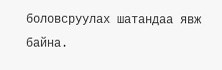боловсруулах шатандаа явж байна.